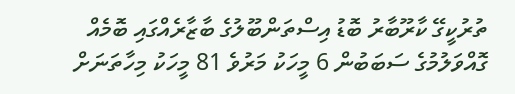ތުރުކީގޭ ކާރޫބާރު ބޮޑު އިސްތަންބޫލުގެ ބާޒާރެއްގައި ބޮމެއް ގޮއްވަލުމުގެ ސަބަބުން 6 މީހަކު މަރުވެ 81 މީހަކު މިހާތަނަށް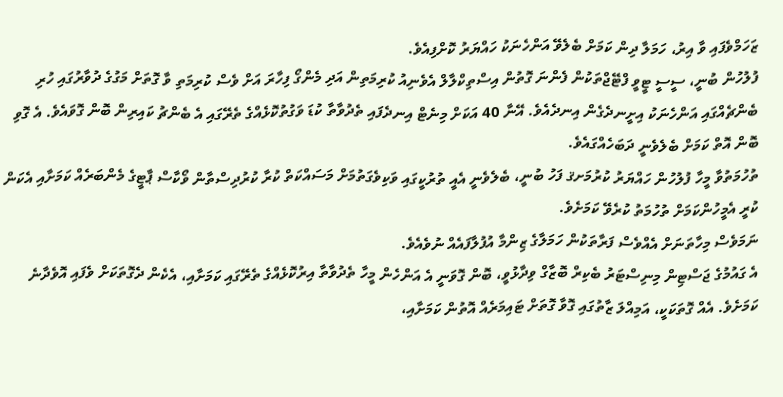ޒަހަމްވެފައި ވާ އިރު، ހަމަލާ ދިން ކަމަށް ބެލެވޭ އަންހެނަކު ހައްޔަރު ކޮށްފިއެވެ.
ފުލުހުން ބުނީ، ސީސީ ޓީވީ ފްޓޭޖްތަކުން ފެންނަ ގޮތުން އިސްތިކްލާލް އެވެނިއު ކުރިމަތިން އަދި މެންގޯ ފިހާރަ އަށް ވެސް ކުރިމަތި ވާ ގޮތަށް މަގުގެ ދުވާރުގައި ހުރި ބެންޗެއްގައި އަންހެނަކު އިށީނދެގެން އިނދެއެވެ. އޭނާ 40 އަކަށް މިނެޓް އިނދެފައި ތެދުވާތާ ކުޑަ ވަގުތުކޮޅެއްގެ ތެރޭގައި އެ ބެންޗު ކައިރިން ބޮން ގޮވައެވެ. އެ ގޮވި ބޮން އޮތް ކަމަށް ބެލެވެނީ ދަބަހެއްގައެވެ.
ތުހުމަތުވާ މީހާ ފުލުހުން ހައްޔަރު ކުރުމަށޤ ފަހު ބުނީ، ބެލެވެނީ އެއީ ތުރުކީގައި ވަކިވެގަތުމަށް މަސައްކަތް ކުރާ ކުރުދިސްތާން ވޯކާސް ޕާޓީގެ މެންބަރެއް ކަމަށާއި އެކަން ކުރީ އެމީހުންކަމަށް ތުހުމަތު ކުރެވޭ ކަމަށެވެ.
ނަމަވެސް މިހާތަނަށް އެއްވެސް ފަރާތަކުން ހަމަލާގެ ޒިންމާ އުފުލާފައެއް ނުވެއެވެ.
އެ ގައުމުގެ ޖަސްޓިން މިނިސްޓަރު ބެކިރް ބޮޒާގް ވިދާޅުވީ، ބޮން ގޮވަނީ އެ އަންހެން މީހާ ތެދުވާތާ އިރުކޮޅެއްގެ ތެރޭގައި ކަމަށާއި، އެކެން ދެގޮތަކަށް ވެފައި އޮވެދާނެ ކަމަށެވެ. އެއް ގޮތަކަކީ، އަމިއްލަ ޒާތުގައި ގޮވާ ގޮތަށް ޓައިމަރެއް އޮތުން ކަމަށާއި،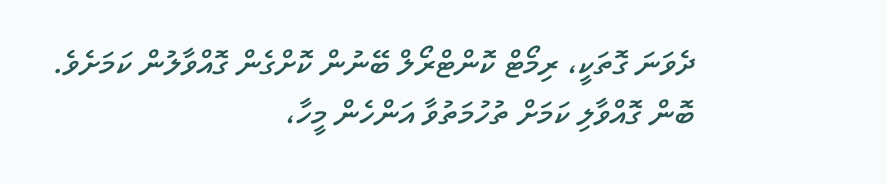ދެވަނަ ގޮތަކީ، ރިމޯޓް ކޮންޓްރޯލް ބޭނުން ކޮށްގެން ގޮއްވާލުން ކަމަށެވެ.
ބޮން ގޮއްވާލި ކަމަށް ތުހުމަތުވާ އަންހެން މީހާ،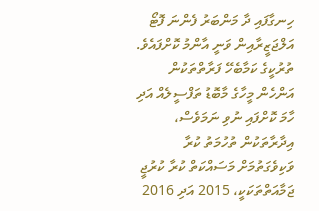ހިނގާފައި ދާ މަންބަރު ފެންނަ ފޮޓޯ އަލްޖަޒީރާއިން ވަނީ އާންމު ކޮށްފައެވެ.
ތުރުކީގެ ކަމާބެހޭ ފަރާތްތަކުން އަންހެން މީހާގެ މާބޮޑު ތަފްސީލެއް އަދި ހާމަ ކޮށްފައި ނުވި ނަމަވެސް، އިދާރާތަކުން ތުހުމަތު ކުރާ ވަކިވެގަތުމަށް މަސައްކަތް ކުރާ ކުރުޖީ ޖަމާއަތްތަކަކީ، 2015 އަދި 2016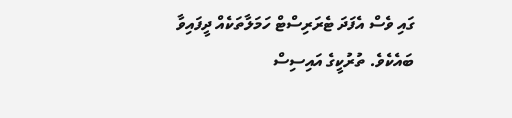ގައި ވެސް އެފަދަ ޓެރަރިސްޓް ހަމަލާތަކެއް ދީފައިވާ ބައެކެވެ. ތުރުކީގެ އައިސިސް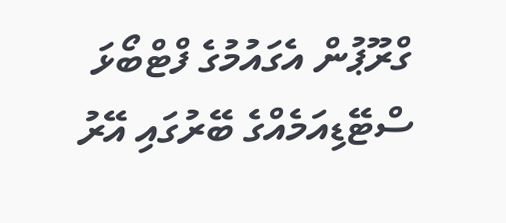ގްރޫޕުން އެގައުމުގެ ފްޓްބޯޅަ ސްޓޭޑިއަމެއްގެ ބޭރުގައި އޭރު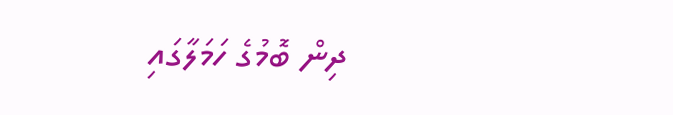ދިން ބޮމުގެ ހަމަލާގައި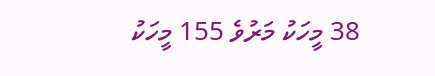38 މީހަކު މަރުވެ 155 މީހަކު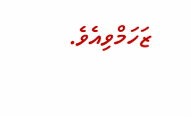ޒަހަމްވިއެވެ.